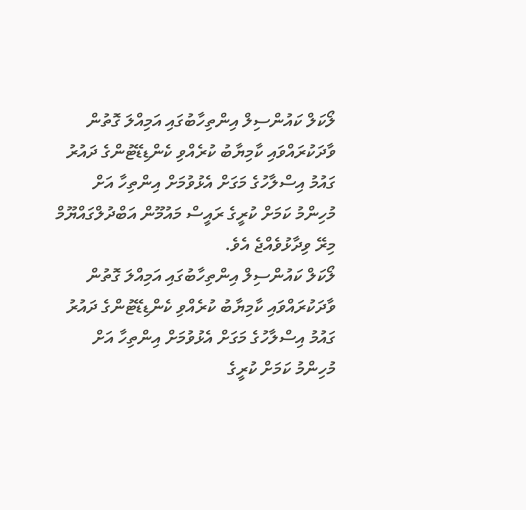ލޯކަލް ކައުންސިލް އިންތިހާބުގައި އަމިއްލަ ގޮތުން ވާދަކުރައްވައި ކާމިޔާބު ކުރެއްވި ކެންޑިޑޭޓުންގެ ދައުރު ގައުމު އިސްލާހުގެ މަގަށް އެޅުވުމަށް އިންތިހާ އަށް މުހިންމު ކަމަށް ކުރީގެ ރައީސް މައުމޫން އަބްދުލްގައްޔޫމް މިރޭ ވިދާޅުވެއްޖެ އެވެ.
ލޯކަލް ކައުންސިލް އިންތިހާބުގައި އަމިއްލަ ގޮތުން ވާދަކުރައްވައި ކާމިޔާބު ކުރެއްވި ކެންޑިޑޭޓުންގެ ދައުރު ގައުމު އިސްލާހުގެ މަގަށް އެޅުވުމަށް އިންތިހާ އަށް މުހިންމު ކަމަށް ކުރީގެ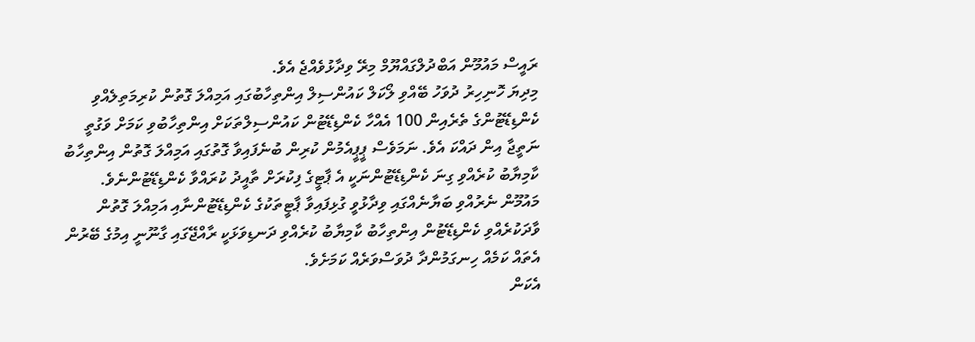ރައީސް މައުމޫން އަބްދުލްގައްޔޫމް މިރޭ ވިދާޅުވެއްޖެ އެވެ.
މިދިޔަ ހޮނިހިރު ދުވަހު ބޭއްވި ލޯކަލް ކައުންސިލް އިންތިހާބުގައި އަމިއްލަ ގޮތުން ކުރިމަތިލެއްވި ކެންޑިޑޭޓުންގެ ތެރެއިން 100 އެއްހާ ކެންޑިޑޭޓުން ކައުންސިލްތަކަށް އިންތިހާބުވި ކަމަށް ވަގުތީ ނަތީޖާ އިން ދައްކަ އެވެ. ނަމަވެސް ޕީޕީއެމުން ކުރިން ބުނެފައިވާ ގޮތުގައި އަމިއްލަ ގޮތުން އިންތިހާބު ކާމިޔާބު ކުރެއްވި ގިނަ ކެންޑިޑޭޓުންނަކީ އެ ޕާޓީގެ ފިކުރަށް ތާއީދު ކުރައްވާ ކެންޑިޑޭޓުންނެވެ.
މައުމޫން ނެރުއްވި ބަޔާނެއްގައި ވިދާޅުވީ ގުޅިފައިވާ ޕާޓީތަކުގެ ކެންޑިޑޭޓުންނާއި އަމިއްލަ ގޮތުން ވާދަކުރެއްވި ކެންޑިޑޭޓުން އިންތިހާބު ކާމިޔާބު ކުރެއްވި ދަނޑިވަޅަކީ ރާއްޖޭގައި ގާނޫނީ އިމުގެ ބޭރުން އެތައް ކަމެއް ހިނގަމުންދާ ދުވަސްވަރެއް ކަމަށެވެ.
އެކަން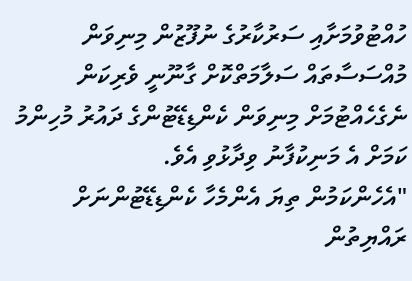ހުއްޓުވުމަށާއި ސަރުކާރުގެ ނުފޫޒުން މިނިވަން މުއްސަސާތައް ސަލާމަތްކޮށް ގާނޫނީ ވެރިކަން ނެގެހެއްޓުމަށް މިނިވަން ކެންޑިޑޭޓުންގެ ދައުރު މުހިންމު ކަމަށް އެ މަނިކުފާނު ވިދާޅުވި އެވެ.
"އެހެންކަމުން ތިޔަ އެންމެހާ ކެންޑިޑޭޓުންނަށް ރައްޔިތުން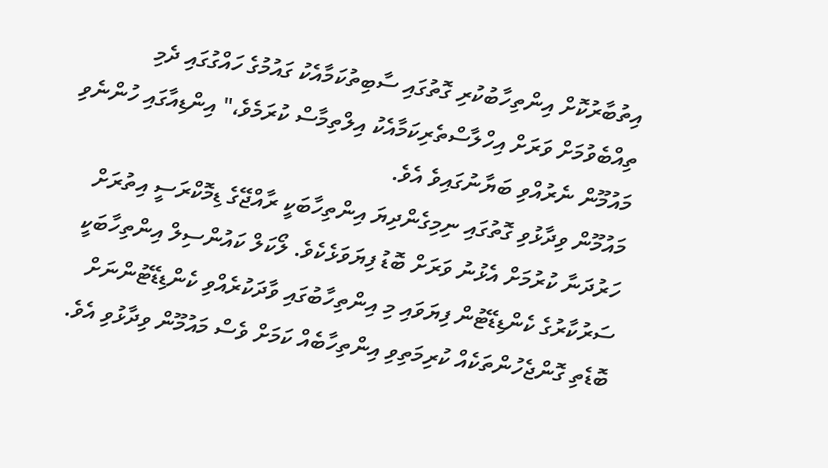އިތުބާރުކޮށް އިންތިހާބުކުރި ގޮތުގައި ސާބިތުކަމާއެކު ގައުމުގެ ހައްގުގައި ދެމި ތިއްބެވުމަށް ވަރަށް އިހްލާސްތެރިކަމާއެކު އިލްތިމާސް ކުރަމެވެ،" އިންޑިއާގައި ހުންނެވި މައުމޫން ނެރުއްވި ބަޔާނުގައިވެ އެވެ.
މައުމޫން ވިދާޅުވި ގޮތުގައި ނިމިގެންދިޔަ އިންތިހާބަކީ ރާއްޖޭގެ ޑިމޮކްރަސީ އިތުރަށް ހަރުދަނާ ކުރުމަށް އެޅުނު ވަރަށް ބޮޑު ފިޔަވަޅެކެވެ. ލޯކަލް ކައުންސިލް އިންތިހާބަކީ ސަރުކާރުގެ ކެންޑިޑޭޓުން ފިޔަވައި މި އިންތިހާބުގައި ވާދަކުރެއްވި ކެންޑިޑޭޓުންނަށް ބޮޑެތި ގޮންޖެހުންތަކެއް ކުރިމަތިވި އިންތިހާބެއް ކަމަށް ވެސް މައުމޫން ވިދާޅުވި އެވެ.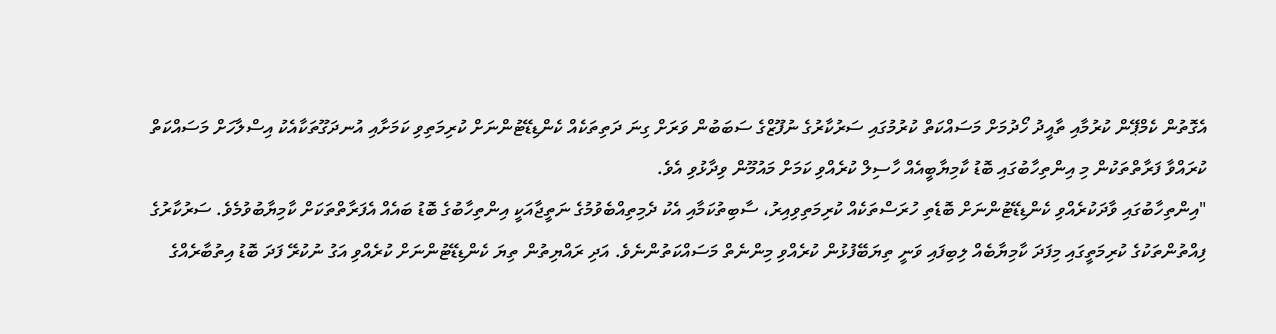އެގޮތުން ކެމްޕޭން ކުރުމާއި ތާއީދު ހޯދުމަށް މަސައްކަތް ކުރުމުގައި ސަރުކާރުގެ ނުފޫޒްގެ ސަބަބުން ވަރަށް ގިނަ ދަތިތަކެއް ކެންޑިޑޭޓުންނަށް ކުރިމަތިވި ކަމަށާއި އުނދަގޫތަކާއެކު އިސްލާހަށް މަސައްކަތް ކުރައްވާ ފަރާތްތަކުން މި އިންތިހާބުގައި ބޮޑު ކާމިޔާބީއެއް ހާސިލް ކުރެއްވި ކަމަށް މައުމޫން ވިދާޅުވި އެވެ.
"އިންތިހާބުގައި ވާދަކުރެއްވި ކެންޑިޑޭޓުންނަށް ބޮޑެތި ހުރަސްތަކެއް ކުރިމަތިވިއިރު، ސާބިތުކަމާއި އެކު ދެމިތިއްބެވުމުގެ ނަތީޖާއަކީ އިންތިހާބުގެ ބޮޑު ބައެއް އެފަރާތްތަކަށް ކާމިޔާބުވުމެވެ. ސަރުކާރުގެ ފިއްތުންތަކުގެ ކުރިމަތީގައި މިފަދަ ކާމިޔާބެއް ލިބިފައި ވަނީ ތިޔަބޭފުޅުން ކުރެއްވި މިންނެތް މަސައްކަތުންނެވެ. އަދި ރައްޔިތުން ތިޔަ ކެންޑިޑޭޓުންނަށް ކުރެއްވި އަގު ނުކުރޭ ފަދަ ބޮޑު އިތުބާރެއްގެ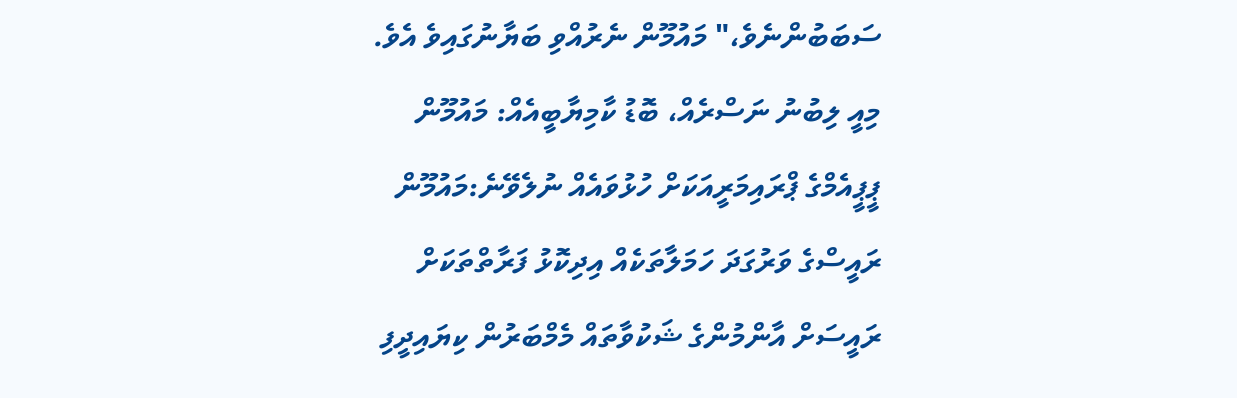ސަބަބުންނެވެ،" މައުމޫން ނެރުއްވި ބަޔާނުގައިވެ އެވެ.
މިއީ ލިބުނު ނަސްރެއް، ބޮޑު ކާމިޔާބީއެއް: މައުމޫން
ޕީޕީއެމްގެ ޕްރައިމަރީއަކަށް ހުޅުވައެއް ނުލެވޭނެ:މައުމޫން
ރައީސްގެ ވަރުގަދަ ހަމަލާތަކެއް އިދިކޮޅު ފަރާތްތަކަށް
ރައީސަށް އާންމުންގެ ޝަކުވާތައް މެމްބަރުން ކިޔައިދީފި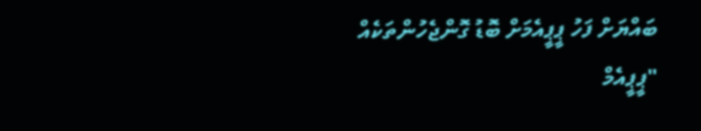ބައްޔަށް ފަހު ޕީޕީއެމަށް ބޮޑު ގޮންޖެހުންތަކެއް
"ޕީޕީއެމް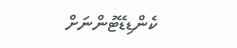ކެންޑިޑޭޓުންނަށް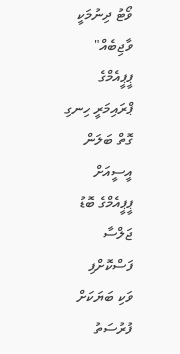ވޯޓު ދިނުމަކީ ވާޖިބެއް"
ޕީޕީއެމްގެ ޕްރައިމަރީ ހިނގި ގޮތް ބަލަން އީސީއަށް
ޕީޕީއެމްގެ ބޮޑު ޖަލްސާ ފަސްކޮށްފި
ވަކި ބަޔަކަށް ފުރުސަތު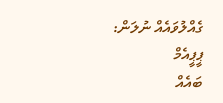ގެއްލުވައެއް ނުލަން: ޕީޕީއެމް
ބައެއް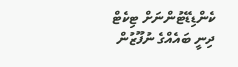ކެންޑިޑޭޓުންނަށް ޓިކެޓް ދިނީ ބައެއްގެ ނުފޫޒުން